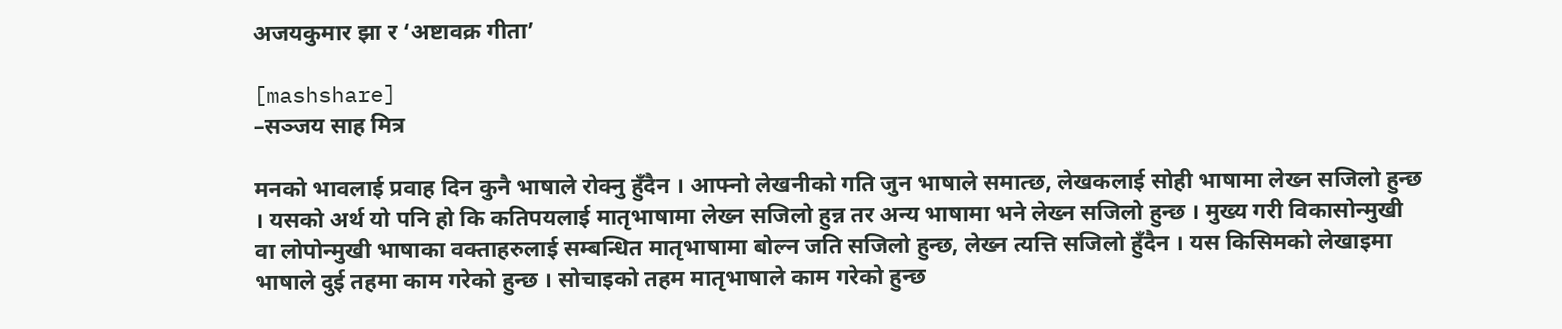अजयकुमार झा र ‘अष्टावक्र गीता’

[mashshare]
–सञ्जय साह मित्र

मनको भावलाई प्रवाह दिन कुनै भाषाले रोक्नु हुँदैन । आफ्नो लेखनीको गति जुन भाषाले समात्छ, लेखकलाई सोही भाषामा लेख्न सजिलो हुन्छ । यसको अर्थ यो पनि हो कि कतिपयलाई मातृभाषामा लेख्न सजिलो हुन्न तर अन्य भाषामा भने लेख्न सजिलो हुन्छ । मुख्य गरी विकासोन्मुखी वा लोपोन्मुखी भाषाका वक्ताहरुलाई सम्बन्धित मातृभाषामा बोल्न जति सजिलो हुन्छ, लेख्न त्यत्ति सजिलो हुँदैन । यस किसिमको लेखाइमा भाषाले दुई तहमा काम गरेको हुन्छ । सोचाइको तहम मातृभाषाले काम गरेको हुन्छ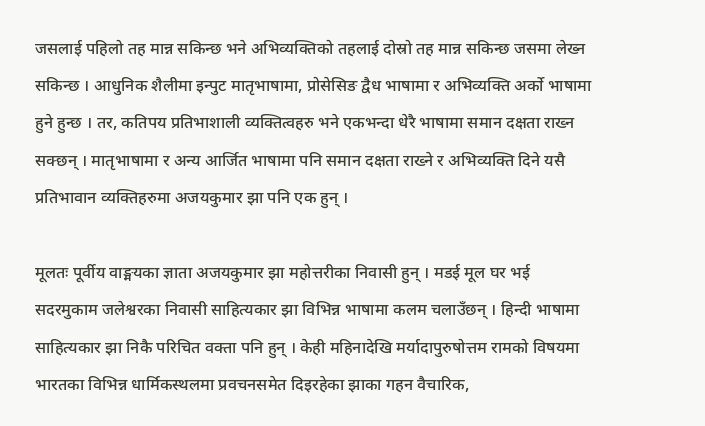जसलाई पहिलो तह मान्न सकिन्छ भने अभिव्यक्तिको तहलाई दोस्रो तह मान्न सकिन्छ जसमा लेख्न सकिन्छ । आधुनिक शैलीमा इन्पुट मातृभाषामा, प्रोसेसिङ द्वैध भाषामा र अभिव्यक्ति अर्को भाषामा हुने हुन्छ । तर, कतिपय प्रतिभाशाली व्यक्तित्वहरु भने एकभन्दा धेरै भाषामा समान दक्षता राख्न सक्छन् । मातृभाषामा र अन्य आर्जित भाषामा पनि समान दक्षता राख्ने र अभिव्यक्ति दिने यसै प्रतिभावान व्यक्तिहरुमा अजयकुमार झा पनि एक हुन् ।

मूलतः पूर्वीय वाङ्मयका ज्ञाता अजयकुमार झा महोत्तरीका निवासी हुन् । मडई मूल घर भई सदरमुकाम जलेश्वरका निवासी साहित्यकार झा विभिन्न भाषामा कलम चलाउँछन् । हिन्दी भाषामा साहित्यकार झा निकै परिचित वक्ता पनि हुन् । केही महिनादेखि मर्यादापुरुषोत्तम रामको विषयमा भारतका विभिन्न धार्मिकस्थलमा प्रवचनसमेत दिइरहेका झाका गहन वैचारिक,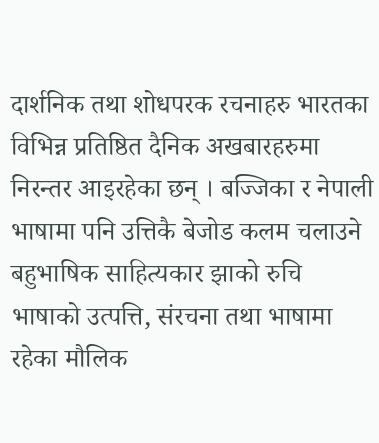दार्शनिक तथा शोधपरक रचनाहरु भारतका विभिन्न प्रतिष्ठित दैनिक अखबारहरुमा निरन्तर आइरहेका छन् । बज्जिका र नेपाली भाषामा पनि उत्तिकै बेजोड कलम चलाउने बहुभाषिक साहित्यकार झाको रुचि भाषाको उत्पत्ति, संरचना तथा भाषामा रहेका मौलिक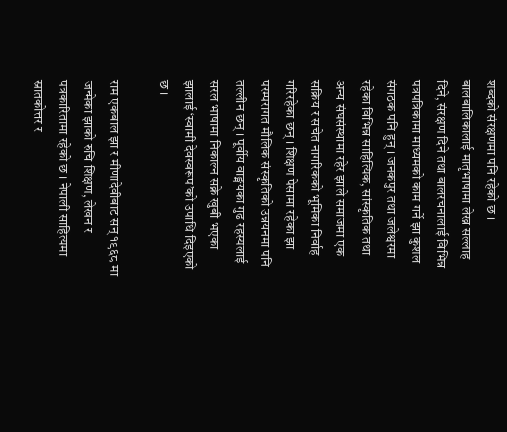शब्दको संरक्षणमा पनि रहेको छ । बालबालिकालाई मातृभाषामा लेख्न सल्लाह दिने, संरक्षण दिने तथा बालरचनालाई विभिन्न पत्रपत्रिकामा माध्यमको काम गर्ने झा कुशल संगठक पनि हुन् । जनकपुर तथा जलेश्वरमा रहेका विभिन्न साहित्यिक, सांस्कृतिक तथा अन्य संघसंस्थामा रहेर झाले समाजमा एक सक्रिय र सचेत नागरिकको भूमिका निर्वाह गरिरहेका छन् । शिक्षण पेसामा रहेका झा परम्परागत मौलिक संस्कृतिको उन्नयनमा पनि तल्लीन छन् । पूर्वीय वाङ्मयका गुढ रहस्यलाई सरल भाषामा निकाल्न सक्ने खुबी भएका झालाई ‘स्वामी देवस्वरूप’को उपाधि दिइएको छ ।

राम एकबाल झा र मीणादेवीबाट सन् १९६८ मा जन्मेका झाको रुचि शिक्षण, लेखन र पत्रकारितामा रहेको छ । नेपाली साहित्यमा स्नातकोत्तर र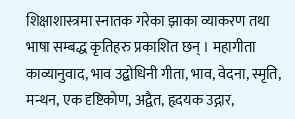शिक्षाशास्त्रमा स्नातक गरेका झाका व्याकरण तथा भाषा सम्बद्ध कृतिहरु प्रकाशित छन् । महागीता काव्यानुवाद, भाव उद्बोधिनी गीता, भाव, वेदना, स्मृति, मन्थन, एक दृष्टिकोण, अद्वैत, हृदयक उद्गार,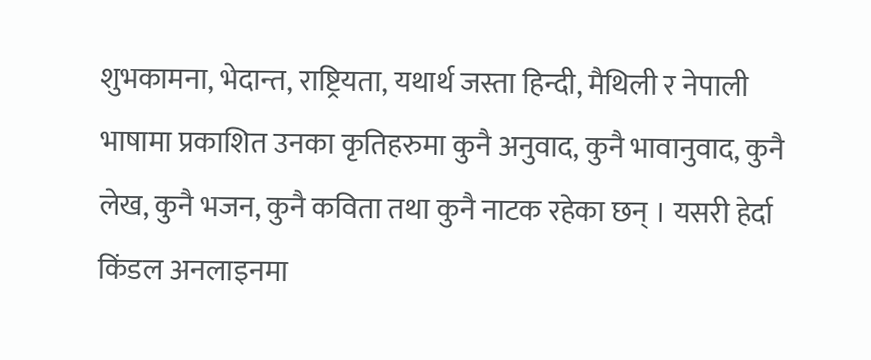शुभकामना, भेदान्त, राष्ट्रियता, यथार्थ जस्ता हिन्दी, मैथिली र नेपाली भाषामा प्रकाशित उनका कृतिहरुमा कुनै अनुवाद, कुनै भावानुवाद, कुनै लेख, कुनै भजन, कुनै कविता तथा कुनै नाटक रहेका छन् । यसरी हेर्दा किंडल अनलाइनमा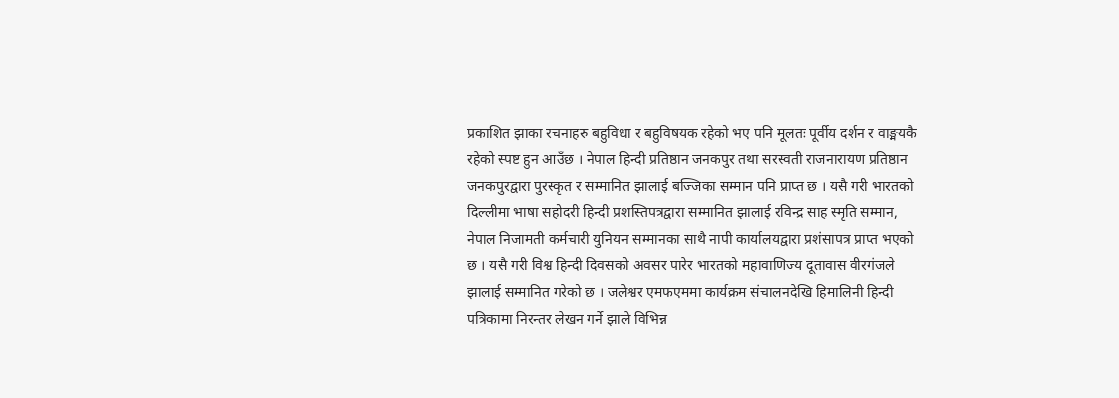प्रकाशित झाका रचनाहरु बहुविधा र बहुविषयक रहेको भए पनि मूलतः पूर्वीय दर्शन र वाङ्मयकै रहेको स्पष्ट हुन आउँछ । नेपाल हिन्दी प्रतिष्ठान जनकपुर तथा सरस्वती राजनारायण प्रतिष्ठान जनकपुरद्वारा पुरस्कृत र सम्मानित झालाई बज्जिका सम्मान पनि प्राप्त छ । यसै गरी भारतको दिल्लीमा भाषा सहोदरी हिन्दी प्रशस्तिपत्रद्वारा सम्मानित झालाई रविन्द्र साह स्मृति सम्मान, नेपाल निजामती कर्मचारी युनियन सम्मानका साथै नापी कार्यालयद्वारा प्रशंसापत्र प्राप्त भएको छ । यसै गरी विश्व हिन्दी दिवसको अवसर पारेर भारतको महावाणिज्य दूतावास वीरगंजले झालाई सम्मानित गरेको छ । जलेश्वर एमफएममा कार्यक्रम संचालनदेखि हिमालिनी हिन्दी पत्रिकामा निरन्तर लेखन गर्ने झाले विभिन्न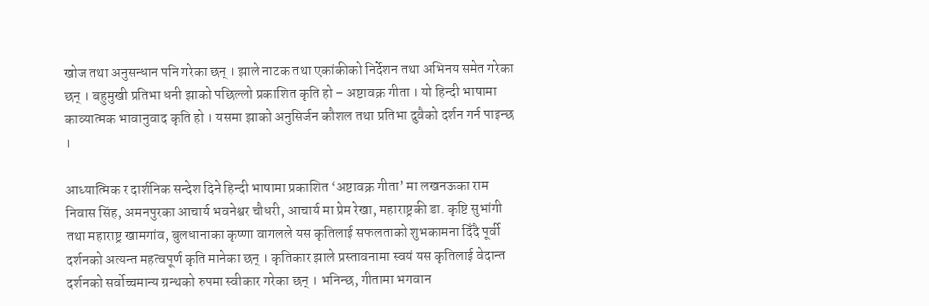खोज तथा अनुसन्धान पनि गरेका छन् । झाले नाटक तथा एकांकीको निर्देशन तथा अभिनय समेत गरेका छन् । बहुमुखी प्रतिभा धनी झाको पछिल्लो प्रकाशित कृति हो – अष्टावक्र गीता । यो हिन्दी भाषामा काव्यात्मक भावानुवाद कृति हो । यसमा झाको अनुसिर्जन कौशल तथा प्रतिभा दुवैको दर्शन गर्न पाइन्छ ।

आध्यात्मिक र दार्शनिक सन्देश दिने हिन्दी भाषामा प्रकाशित ‘अष्टावक्र गीता’ मा लखनऊका राम निवास सिंह, अमनपुरका आचार्य भवनेश्वर चौधरी, आचार्य मा प्रेम रेखा, महाराष्ट्रकी डा. कृष्टि सुभांगी तथा महाराष्ट्र खामगांव, बुलधानाका कृष्णा वागलले यस कृतिलाई सफलताको शुभकामना दिँदै पूर्वी दर्शनको अत्यन्त महत्वपूर्ण कृति मानेका छन् । कृतिकार झाले प्रस्तावनामा स्वयं यस कृतिलाई वेदान्त दर्शनको सर्वोच्चमान्य ग्रन्थको रुपमा स्वीकार गरेका छन् । भनिन्छ, गीतामा भगवान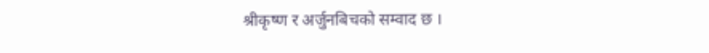श्रीकृष्ण र अर्जुनबिचको सम्वाद छ ।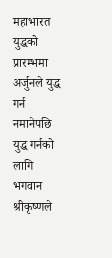महाभारत युद्धको प्रारम्भमा अर्जुनले युद्ध गर्न नमानेपछि युद्ध गर्नको लागि भगवान श्रीकृष्णले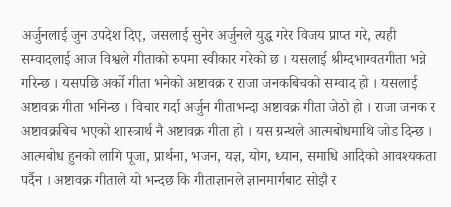अर्जुनलाई जुन उपदेश दिए, जसलाई सुनेर अर्जुनले युद्ध गरेर विजय प्राप्त गरे, त्यही सम्वादलाई आज विश्वले गीताको रुपमा स्वीकार गरेको छ । यसलाई श्रीम्दभाग्वतगीता भन्ने गरिन्छ । यसपछि अर्को गीता भनेको अष्टावक्र र राजा जनकबिचको सम्वाद हो । यसलाई अष्टावक्र गीता भनिन्छ । विचार गर्दा अर्जुन गीताभन्दा अष्टावक्र गीता जेठो हो । राजा जनक र अष्टावक्रबिच भएको शास्त्रार्थ नै अष्टावक्र गीता हो । यस ग्रन्थले आत्मबोधमाथि जोड दिन्छ । आत्मबोध हुनको लागि पूजा, प्रार्थना, भजन, यज्ञ, योग, ध्यान, समाधि आदिको आवश्यकता पर्दैन । अष्टावक्र गीताले यो भन्दछ कि गीताज्ञानले ज्ञानमार्गबाट सोझै र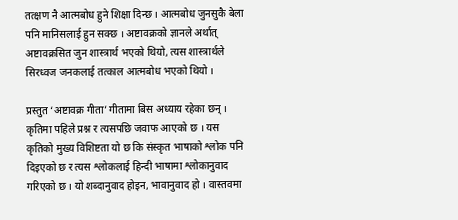तत्क्षण नै आत्मबोध हुने शिक्षा दिन्छ । आत्मबोध जुनसुकै बेला पनि मानिसलाई हुन सक्छ । अष्टावक्रको ज्ञानले अर्थात् अष्टावक्रसित जुन शास्त्रार्थ भएको थियो, त्यस शास्त्रार्थले सिरध्वज जनकलाई तत्काल आत्मबोध भएको थियो ।

प्रस्तुत ‘अष्टावक्र गीता’ गीतामा बिस अध्याय रहेका छन् । कृतिमा पहिले प्रश्न र त्यसपछि जवाफ आएको छ । यस कृतिको मुख्य विशिष्टता यो छ कि संस्कृत भाषाको श्लोक पनि दिइएको छ र त्यस श्लोकलाई हिन्दी भाषामा श्लोकानुवाद गरिएको छ । यो शब्दानुवाद होइन, भावानुवाद हो । वास्तवमा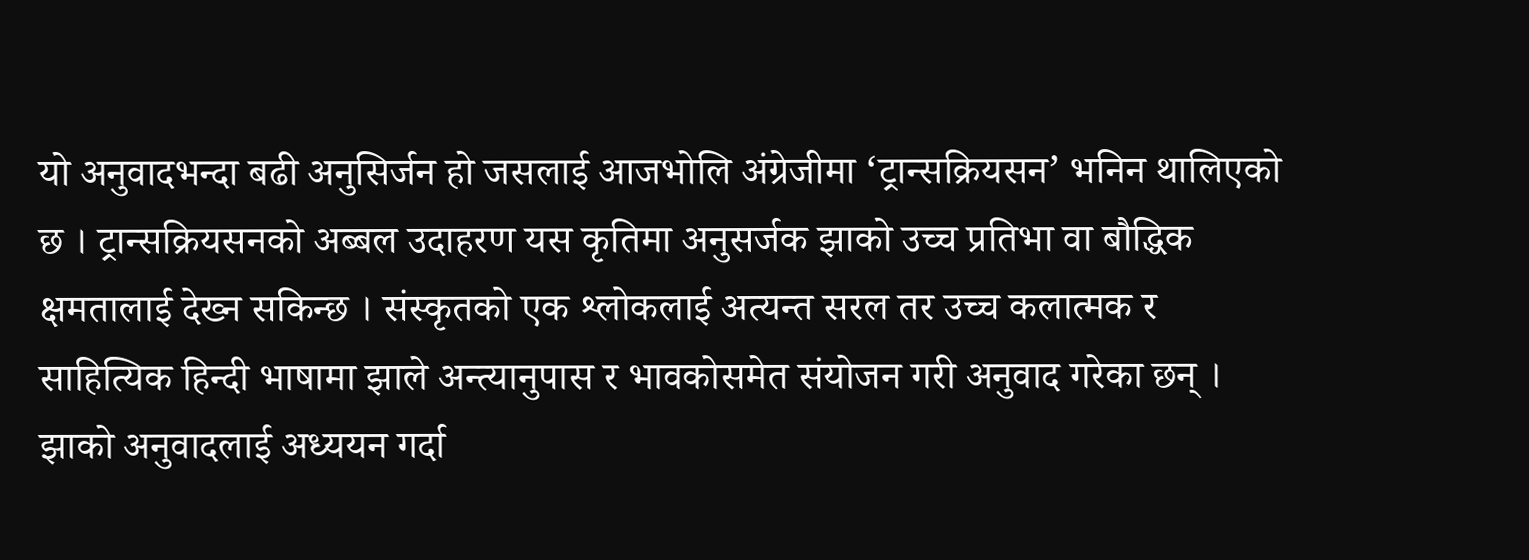यो अनुवादभन्दा बढी अनुसिर्जन हो जसलाई आजभोलि अंग्रेजीमा ‘ट्रान्सक्रियसन’ भनिन थालिएको छ । ट्रान्सक्रियसनको अब्बल उदाहरण यस कृतिमा अनुसर्जक झाको उच्च प्रतिभा वा बौद्धिक क्षमतालाई देख्न सकिन्छ । संस्कृतको एक श्लोकलाई अत्यन्त सरल तर उच्च कलात्मक र साहित्यिक हिन्दी भाषामा झाले अन्त्यानुपास र भावकोसमेत संयोजन गरी अनुवाद गरेका छन् । झाको अनुवादलाई अध्ययन गर्दा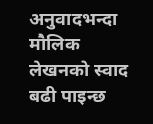अनुवादभन्दा मौलिक लेखनको स्वाद बढी पाइन्छ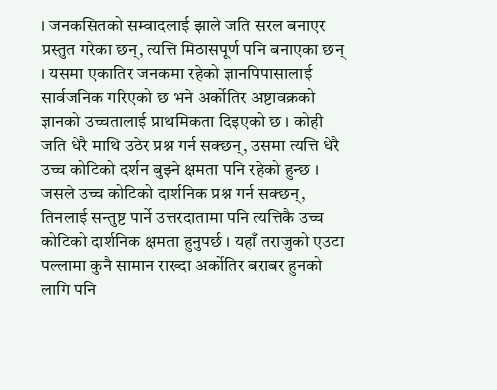। जनकसितको सम्वादलाई झाले जति सरल बनाएर प्रस्तुत गरेका छन्, त्यत्ति मिठासपूर्ण पनि बनाएका छन् । यसमा एकातिर जनकमा रहेको ज्ञानपिपासालाई सार्वजनिक गरिएको छ भने अर्कोतिर अष्टावक्रको ज्ञानको उच्चतालाई प्राथमिकता दिइएको छ । कोही जति धेरै माथि उठेर प्रश्न गर्न सक्छन्, उसमा त्यत्ति धेरै उच्च कोटिको दर्शन बुझ्ने क्षमता पनि रहेको हुन्छ । जसले उच्च कोटिको दार्शनिक प्रश्न गर्न सक्छन्, तिनलाई सन्तुष्ट पार्ने उत्तरदातामा पनि त्यत्तिकै उच्च कोटिको दार्शनिक क्षमता हुनुपर्छ । यहाँ तराजुको एउटा पल्लामा कुनै सामान राख्दा अर्कोतिर बराबर हुनको लागि पनि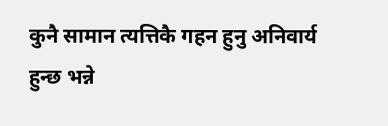कुनै सामान त्यत्तिकै गहन हुनु अनिवार्य हुन्छ भन्ने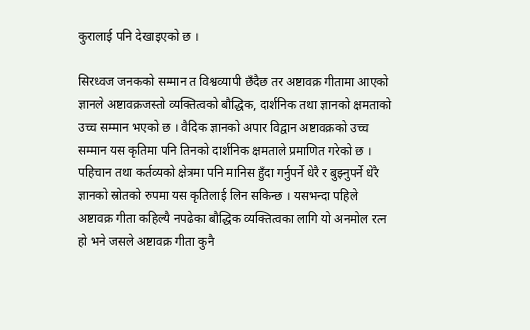कुरालाई पनि देखाइएको छ ।

सिरध्वज जनकको सम्मान त विश्वव्यापी छँदैछ तर अष्टावक्र गीतामा आएको ज्ञानले अष्टावक्रजस्तो व्यक्तित्वको बौद्धिक, दार्शनिक तथा ज्ञानको क्षमताको उच्च सम्मान भएको छ । वैदिक ज्ञानको अपार विद्वान अष्टावक्रको उच्च सम्मान यस कृतिमा पनि तिनको दार्शनिक क्षमताले प्रमाणित गरेको छ । पहिचान तथा कर्तव्यको क्षेत्रमा पनि मानिस हुँदा गर्नुपर्ने धेरै र बुझ्नुपर्ने धेरै ज्ञानको स्रोतको रुपमा यस कृतिलाई लिन सकिन्छ । यसभन्दा पहिले अष्टावक्र गीता कहिल्यै नपढेका बौद्धिक व्यक्तित्वका लागि यो अनमोल रत्न हो भने जसले अष्टावक्र गीता कुनै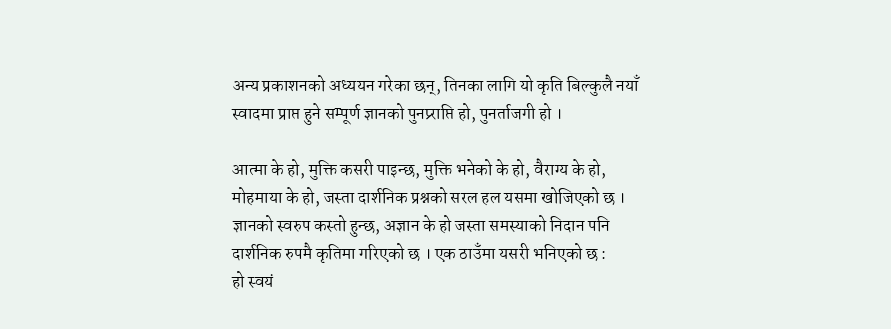अन्य प्रकाशनको अध्ययन गरेका छन्, तिनका लागि यो कृति बिल्कुलै नयाँ स्वादमा प्राप्त हुने सम्पूर्ण ज्ञानको पुनप्र्राप्ति हो, पुनर्ताजगी हो ।

आत्मा के हो, मुक्ति कसरी पाइन्छ, मुक्ति भनेको के हो, वैराग्य के हो, मोहमाया के हो, जस्ता दार्शनिक प्रश्नको सरल हल यसमा खोजिएको छ । ज्ञानको स्वरुप कस्तो हुन्छ, अज्ञान के हो जस्ता समस्याको निदान पनि दार्शनिक रुपमै कृतिमा गरिएको छ । एक ठाउँमा यसरी भनिएको छ :
हो स्वयं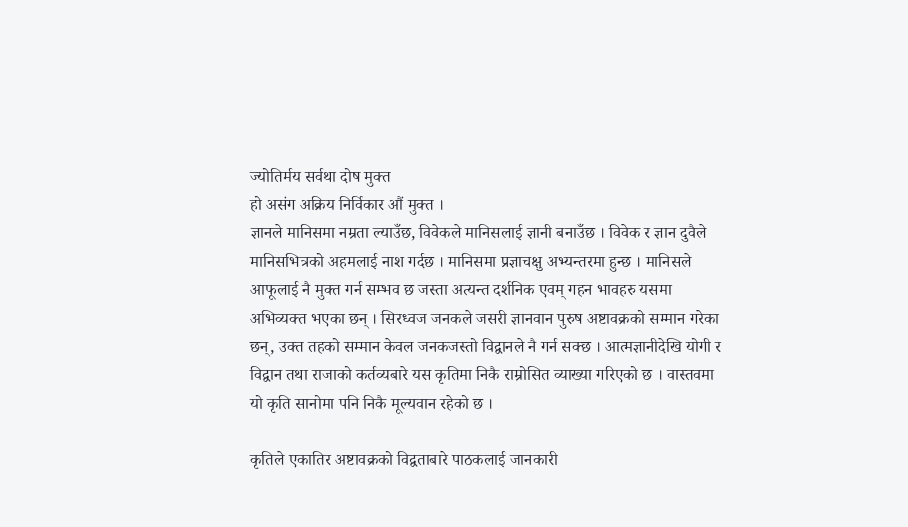ज्योतिर्मय सर्वथा दोष मुक्त
हो असंग अक्रिय निर्विकार औं मुक्त ।
ज्ञानले मानिसमा नम्रता ल्याउँछ, विवेकले मानिसलाई ज्ञानी बनाउँछ । विवेक र ज्ञान दुवैले मानिसभित्रको अहमलाई नाश गर्दछ । मानिसमा प्रज्ञाचक्षु अभ्यन्तरमा हुन्छ । मानिसले आफूलाई नै मुक्त गर्न सम्भव छ जस्ता अत्यन्त दर्शनिक एवम् गहन भावहरु यसमा अभिव्यक्त भएका छन् । सिरध्वज जनकले जसरी ज्ञानवान पुरुष अष्टावक्रको सम्मान गरेका छन्, उक्त तहको सम्मान केवल जनकजस्तो विद्वानले नै गर्न सक्छ । आत्मज्ञानीदेखि योगी र विद्वान तथा राजाको कर्तव्यबारे यस कृतिमा निकै राम्रोसित व्याख्या गरिएको छ । वास्तवमा यो कृति सानोमा पनि निकै मूल्यवान रहेको छ ।

कृतिले एकातिर अष्टावक्रको विद्वताबारे पाठकलाई जानकारी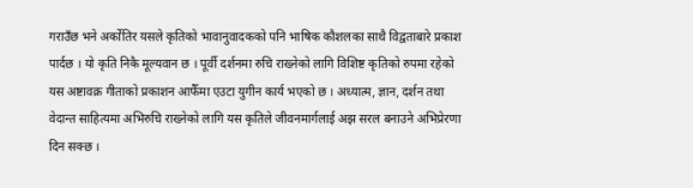गराउँछ भने अर्कोतिर यसले कृतिको भावानुवादकको पनि भाषिक कौशलका साथै विद्वताबारे प्रकाश पार्दछ । यो कृति निकै मूल्यवान छ । पूर्वी दर्शनमा रुचि राख्नेको लागि विशिष्ट कृतिको रुपमा रहेको यस अष्टावक्र गीताको प्रकाशन आफैँमा एउटा युगीन कार्य भएको छ । अध्यात्म, ज्ञान, दर्शन तथा वेदान्त साहित्यमा अभिरुचि राख्नेको लागि यस कृतिले जीवनमार्गलाई अझ सरल बनाउने अभिप्रेरणा दिन सक्छ ।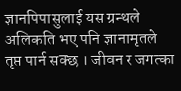ज्ञानपिपासुलाई यस ग्रन्थले अलिकति भए पनि ज्ञानामृतले तृप्त पार्न सक्छ । जीवन र जगत्का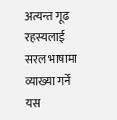अत्यन्त गूढ रहस्यलाई सरल भाषामा व्याख्या गर्ने यस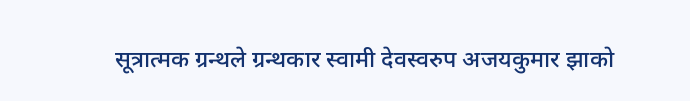सूत्रात्मक ग्रन्थले ग्रन्थकार स्वामी देवस्वरुप अजयकुमार झाको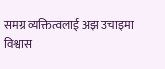समग्र व्यक्तित्वलाई अझ उचाइमा विश्वास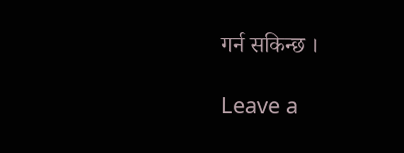गर्न सकिन्छ ।

Leave a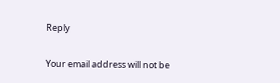Reply

Your email address will not be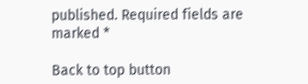published. Required fields are marked *

Back to top button